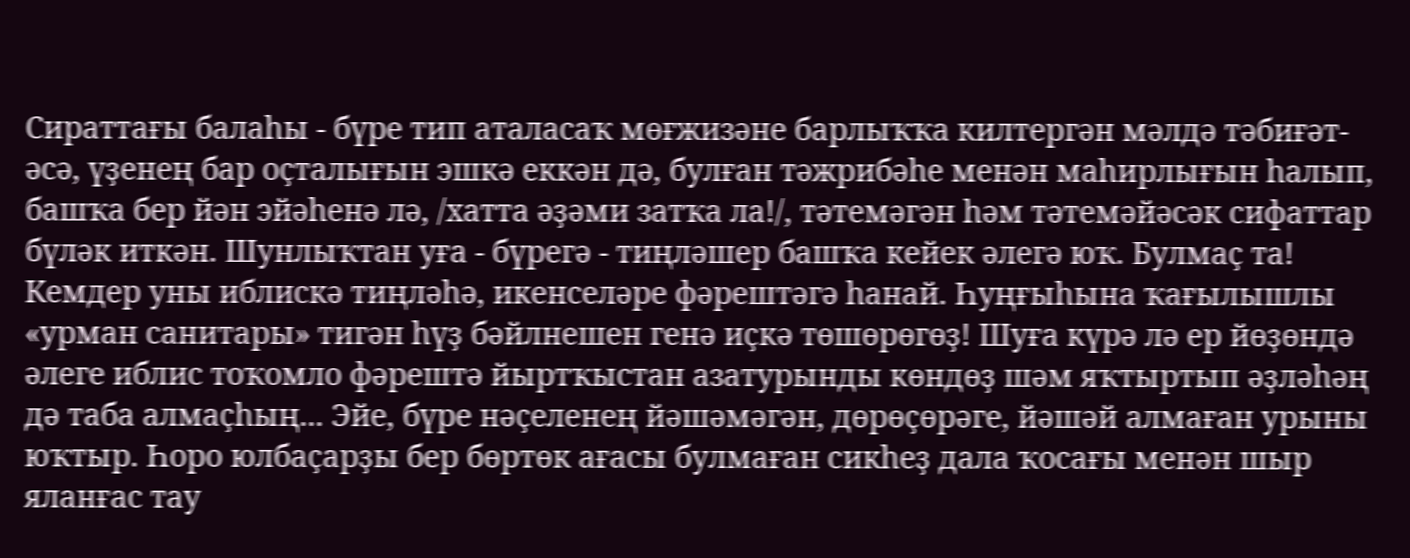Сираттағы балаһы - бүре тип аталасаҡ мөғжизәне барлыҡҡа килтергән мәлдә тәбиғәт-әсә, үҙенең бар оҫталығын эшкә еккән дә, булған тәжрибәһе менән маһирлығын һалып, башҡа бер йән эйәһенә лә, /хатта әҙәми затҡа ла!/, тәтемәгән һәм тәтемәйәсәк сифаттар бүләк иткән. Шунлыҡтан уға - бүрегә - тиңләшер башҡа кейек әлегә юҡ. Булмаҫ та! Кемдер уны иблискә тиңләһә, икенселәре фәрештәгә һанай. Һуңғыһына ҡағылышлы «урман санитары» тигән һүҙ бәйлнешен генә иҫкә төшөрөгөҙ! Шуға күрә лә ер йөҙөндә әлеге иблис тоҡомло фәрештә йыртҡыстан азатурынды көндөҙ шәм яҡтыртып әҙләһәң дә таба алмаҫһың... Эйе, бүре нәҫеленең йәшәмәгән, дөрөҫөрәге, йәшәй алмаған урыны юҡтыр. Һоро юлбаҫарҙы бер бөртөк ағасы булмаған сикһеҙ дала ҡосағы менән шыр яланғас тау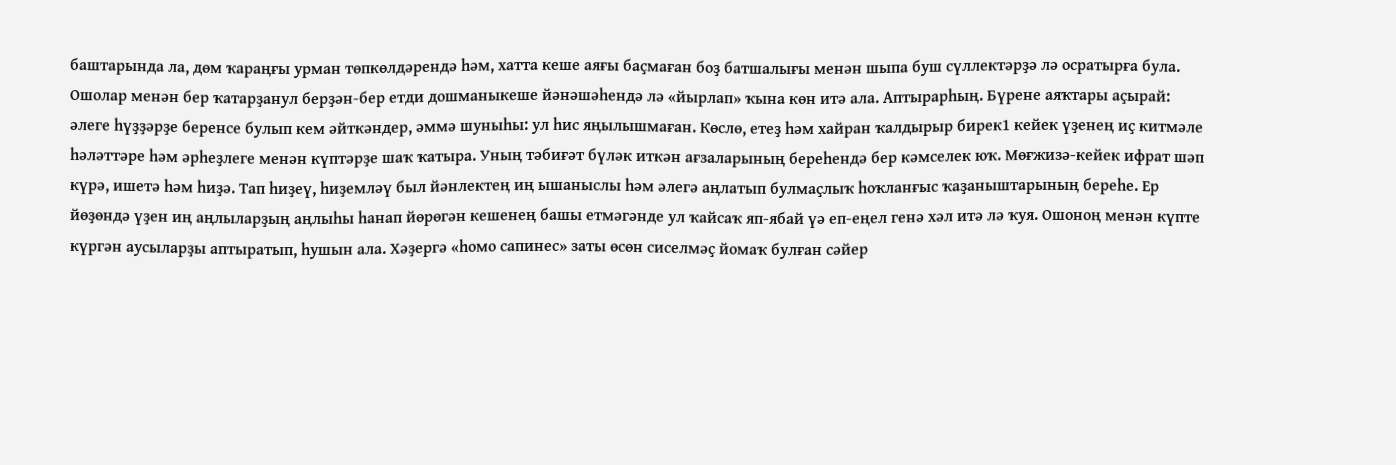баштарында ла, дөм ҡараңғы урман төпкөлдәрендә һәм, хатта кеше аяғы баҫмаған боҙ батшалығы менән шыпа буш сүллектәрҙә лә осратырға була. Ошолар менән бер ҡатарҙанул берҙән-бер етди дошманыкеше йәнәшәһендә лә «йырлап» ҡына көн итә ала. Аптырарһың. Бүрене аяҡтары аҫырай: әлеге һүҙҙәрҙе беренсе булып кем әйткәндер, әммә шуныһы: ул һис яңылышмаған. Көслө, етеҙ һәм хайран ҡалдырыр бирек1 кейек үҙенең иҫ китмәле һәләттәре һәм әрһеҙлеге менән күптәрҙе шаҡ ҡатыра. Уның тәбиғәт бүләк иткән ағзаларының береһендә бер кәмселек юҡ. Мөғжизә-кейек ифрат шәп күрә, ишетә һәм һиҙә. Тап һиҙеү, һиҙемләү был йәнлектең иң ышаныслы һәм әлегә аңлатып булмаҫлыҡ һоҡланғыс ҡаҙаныштарының береһе. Ер йөҙөндә үҙен иң аңлыларҙың аңлыһы һанап йөрөгән кешенең башы етмәгәнде ул ҡайсаҡ яп-ябай үә еп-еңел генә хәл итә лә ҡуя. Ошоноң менән күпте күргән аусыларҙы аптыратып, һушын ала. Хәҙергә «һомо сапинес» заты өсөн сиселмәҫ йомаҡ булған сәйер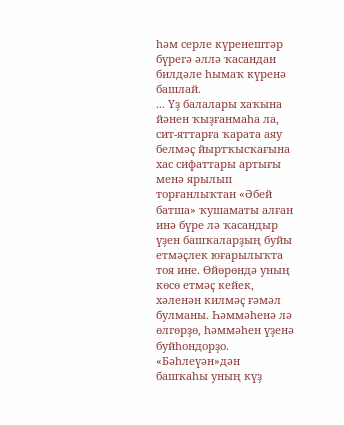һәм серле күренештәр бүрегә әллә ҡасандан билдәле һымаҡ күренә башлай.
... Үҙ балалары хаҡына йәнен ҡыҙғанмаһа ла, сит-яттарға ҡарата аяу белмәҫ йыртҡысҡағына хас сифаттары артығы менә ярылып торғанлыҡтан «Әбей батша» ҡушаматы алған инә бүре лә ҡасандыр үҙен башҡаларҙың буйы етмәҫлек юғарылыҡта тоя ине. Өйөрөндә уның көсө етмәҫ кейек, хәленән килмәҫ ғәмәл булманы. Һәммәһенә лә өлгөрҙө, һәммәһен үҙенә буйһондорҙо. «Бәһлеүән»дән башҡаһы уның күҙ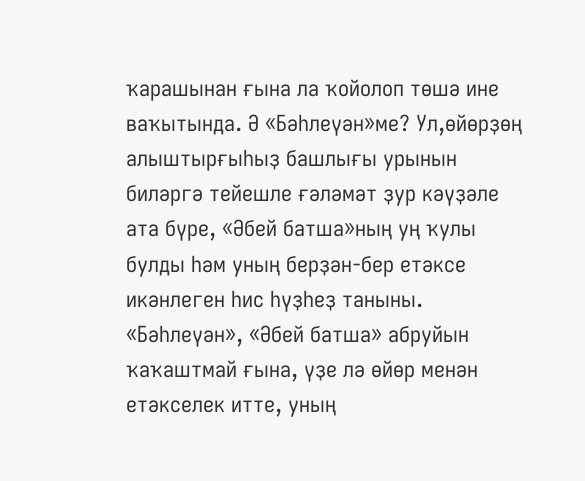ҡарашынан ғына ла ҡойолоп төшә ине ваҡытында. Ә «Бәһлеүән»ме? Ул,өйөрҙөң алыштырғыһыҙ башлығы урынын биләргә тейешле ғәләмәт ҙур кәүҙәле ата бүре, «Әбей батша»ның уң ҡулы булды һәм уның берҙән-бер етәксе икәнлеген һис һүҙһеҙ таныны. «Бәһлеүән», «Әбей батша» абруйын ҡаҡаштмай ғына, үҙе лә өйөр менән етәкселек итте, уның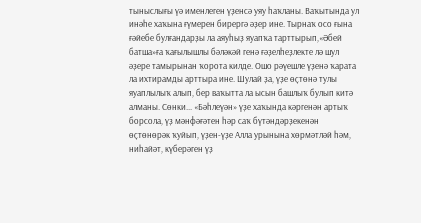тыныслығы үә именлеген үҙенсә уяу һаҡланы. Ваҡытында ул инәһе хаҡына ғүмерен бирергә әҙер ине. Тырнаҡ осо ғына ғәйебе булғандарҙы ла аяуһыҙ яуапҡа тарттырып,«Әбей батша»ға ҡағылышлы бәләкәй генә ғәҙелһеҙлекте лә шул әҙере тамырынан ҡорота килде. Ошо рәүешле үҙенә ҡарата ла ихтирамды арттыра ине. Шулай ҙа, үҙе өҫтөнә тулы яуаплылыҡ алып, бер ваҡытта ла ысын башлыҡ булып китә алманы. Сөнки... «Бәһлеүән» үҙе хаҡында кәргенән артыҡ борсола, үҙ мәнфәғәтен һәр саҡ бүтәндәрҙекенән өҫтөнөрәк ҡуйып, үҙен-үҙе Алла урынына хөрмәтләй һәм, ниһайәт, күберәген үҙ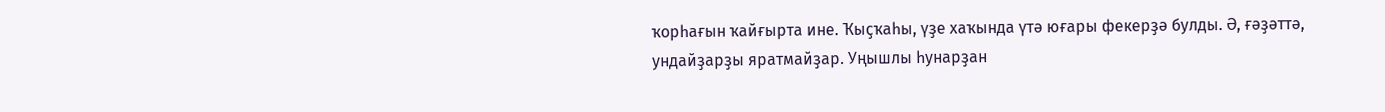ҡорһағын ҡайғырта ине. Ҡыҫҡаһы, үҙе хаҡында үтә юғары фекерҙә булды. Ә, ғәҙәттә, ундайҙарҙы яратмайҙар. Уңышлы һунарҙан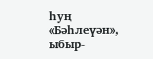һуң «Бәһлеүән», ыбыр-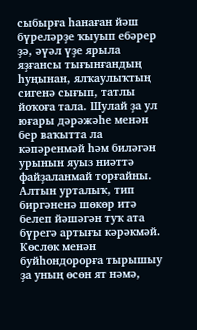сыбырға һанаған йәш бүреләрҙе ҡыуып ебәрер ҙә, әүәл үҙе ярыла яҙғансы тығынғандың һуңынан, ялҡаулыҡтың сигенә сығып, татлы йоҡоға тала. Шулай ҙа ул юғары дәрәжәһе менән бер ваҡытта ла кәпәренмәй һәм биләгән урынын яуыз ниәттә файҙаланмай торғайны. Алтын урталыҡ, тип биргәненә шөкөр итә белеп йәшәгән туҡ ата бүрегә артығы кәрәкмәй. Көслөк менән буйһондорорға тырышыу ҙа уның өсөн ят нәмә,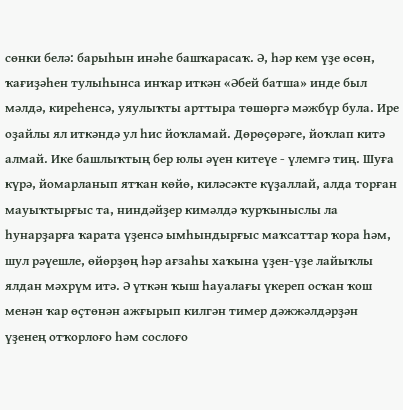сөнки белә: барыһын инәһе башҡарасаҡ. Ә, һәр кем үҙе өсөн, ҡағиҙәһен тулыһынса инҡар иткән «Әбей батша» инде был мәлдә, киреһенсә, уяулыҡты арттыра төшөргә мәжбүр була. Ире оҙайлы ял иткәндә ул һис йоҡламай. Дөрөҫөрәге, йоҡлап китә алмай. Ике башлыҡтың бер юлы әүен китеүе - үлемгә тиң. Шуға күрә, йомарланып ятҡан көйө, киләсәкте күҙаллай, алда торған мауыҡтырғыс та, ниндәйҙер кимәлдә ҡурҡыныслы ла һунарҙарға ҡарата үҙенсә ымһындырғыс маҡсаттар ҡора һәм, шул рәүешле, өйөрҙөң һәр ағзаһы хаҡына үҙен-үҙе лайыҡлы ялдан мәхрүм итә. Ә үткән ҡыш һауалағы үкереп осҡан ҡош менән ҡар өҫтөнән ажғырып килгән тимер дәжжәлдәрҙән үҙенең отҡорлоғо һәм сослоғо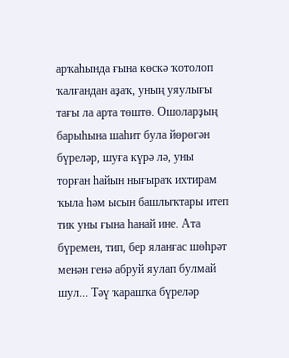арҡаһында ғына көскә ҡотолоп ҡалғандан аҙаҡ, уның уяулығы тағы ла арта төштө. Ошоларҙың барыһына шаһит була йөрөгән бүреләр, шуға күрә лә, уны торған һайын нығыраҡ ихтирам ҡыла һәм ысын башлыҡтары итеп тик уны ғына һанай ине. Ата бүремен, тип, бер яланғас шөһрәт менән генә абруй яулап булмай шул... Тәү ҡарашҡа бүреләр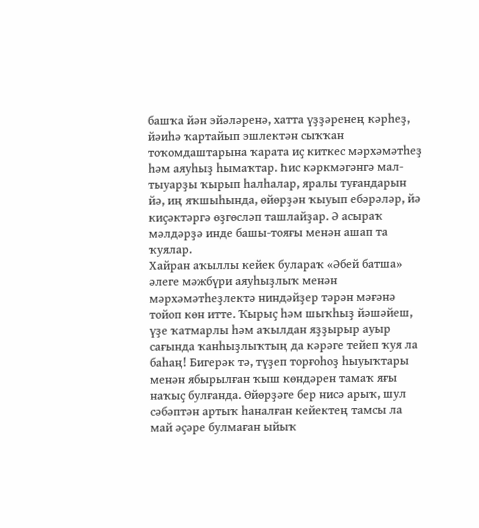башҡа йән эйәләренә, хатта үҙҙәренең кәрһеҙ, йәиһә ҡартайып эшлектән сыҡҡан тоҡомдаштарына ҡарата иҫ киткес мәрхәмәтһеҙ һәм аяуһыҙ һымаҡтар. Һис кәркмәгәнгә мал-тыуарҙы ҡырып һалһалар, яралы туғандарын йә, иң яҡшыһында, өйөрҙән ҡыуып ебәрәләр, йә киҫәктәргә өҙгөсләп ташлайҙар. Ә асыраҡ мәлдәрҙә инде башы-тояғы менән ашап та ҡуялар.
Хайран аҡыллы кейек булараҡ «Әбей батша» әлеге мәжбүри аяуһыҙлыҡ менән мәрхәмәтһеҙлектә ниндәйҙер тәрән мәғәнә тойоп көн итте. Ҡырыҫ һәм шыҡһыҙ йәшәйеш, үҙе ҡатмарлы һәм аҡылдан яҙҙырыр ауыр сағында ҡанһыҙлыҡтың да кәрәге тейеп ҡуя ла баһаң! Бигерәк тә, түҙеп торғоһоҙ һыуыҡтары менән ябырылған ҡыш көндәрен тамаҡ яғы наҡыҫ булғанда. Өйөрҙәге бер нисә арыҡ, шул сәбәптән артыҡ һаналған кейектең тамсы ла май әҫәре булмаған ыйыҡ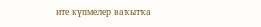ите күпмелер ваҡытҡа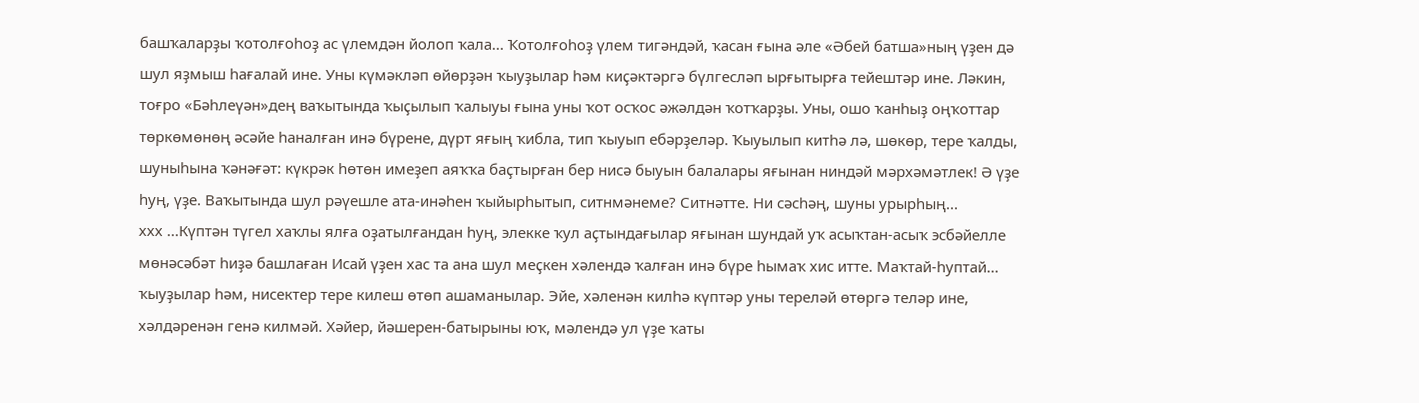башҡаларҙы ҡотолғоһоҙ ас үлемдән йолоп ҡала... Ҡотолғоһоҙ үлем тигәндәй, ҡасан ғына әле «Әбей батша»ның үҙен дә шул яҙмыш һағалай ине. Уны күмәкләп өйөрҙән ҡыуҙылар һәм киҫәктәргә бүлгесләп ырғытырға тейештәр ине. Ләкин, тоғро «Бәһлеүән»дең ваҡытында ҡыҫылып ҡалыуы ғына уны ҡот осҡос әжәлдән ҡотҡарҙы. Уны, ошо ҡанһыҙ оңҡоттар төркөмөнөң әсәйе һаналған инә бүрене, дүрт яғың ҡибла, тип ҡыуып ебәрҙеләр. Ҡыуылып китһә лә, шөкөр, тере ҡалды, шуныһына ҡәнәғәт: күкрәк һөтөн имеҙеп аяҡҡа баҫтырған бер нисә быуын балалары яғынан ниндәй мәрхәмәтлек! Ә үҙе һуң, үҙе. Ваҡытында шул рәүешле ата-инәһен ҡыйырһытып, ситнмәнеме? Ситнәтте. Ни сәсһәң, шуны урырһың...
ххх ...Күптән түгел хаҡлы ялға оҙатылғандан һуң, элекке ҡул аҫтындағылар яғынан шундай уҡ асыҡтан-асыҡ эсбәйелле мөнәсәбәт һиҙә башлаған Исай үҙен хас та ана шул меҫкен хәлендә ҡалған инә бүре һымаҡ хис итте. Маҡтай-һуптай... ҡыуҙылар һәм, нисектер тере килеш өтөп ашаманылар. Эйе, хәленән килһә күптәр уны тереләй өтөргә теләр ине, хәлдәренән генә килмәй. Хәйер, йәшерен-батырыны юҡ, мәлендә ул үҙе ҡаты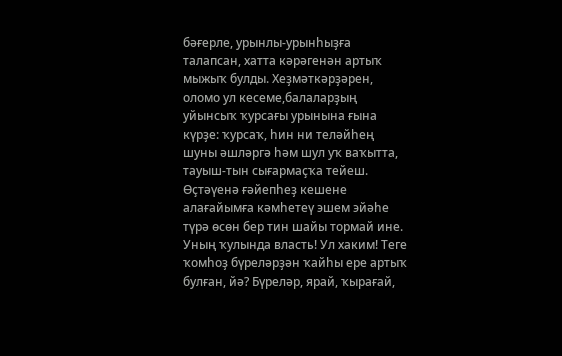бәғерле, урынлы-урынһыҙға талапсан, хатта кәрәгенән артыҡ мыжыҡ булды. Хеҙмәткәрҙәрен, оломо ул кесеме,балаларҙың уйынсыҡ ҡурсағы урынына ғына күрҙе: ҡурсаҡ, һин ни теләйһең шуны әшләргә һәм шул уҡ ваҡытта, тауыш-тын сығармаҫҡа тейеш. Өҫтәүенә ғәйепһеҙ кешене алағайымға кәмһетеү эшем эйәһе түрә өсөн бер тин шайы тормай ине. Уның ҡулында власть! Ул хаким! Теге ҡомһоҙ бүреләрҙән ҡайһы ере артыҡ булған, йә? Бүреләр, ярай, ҡырағай,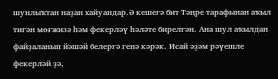шунлыҡтан наҙан хайуандар.Ә кешегә бит Тәңре тарафынан аҡыл тигән мөғжизә һәм фекерләү һәләте бирелгән. Ана шул аҡылдан файҙаланып йәшәй белергә генә кәрәк. Исай әҙәм рәүешле фекерләй ҙә,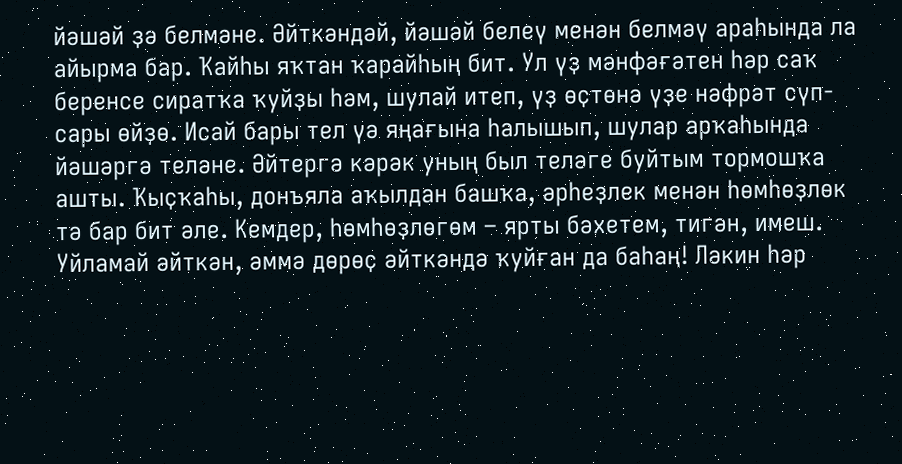йәшәй ҙә белмәне. Әйткәндәй, йәшәй белеү менән белмәү араһында ла айырма бар. Ҡайһы яҡтан ҡарайһың бит. Ул үҙ мәнфәғәтен һәр саҡ беренсе сиратҡа ҡуйҙы һәм, шулай итеп, үҙ өҫтөнә үҙе нәфрәт сүп-сары өйҙө. Исай бары тел үә яңағына һалышып, шулар арҡаһында йәшәргә теләне. Әйтергә кәрәк уның был теләге буйтым тормошҡа ашты. Ҡыҫҡаһы, донъяла аҡылдан башҡа, әрһеҙлек менән һөмһөҙлөк тә бар бит әле. Кемдер, һөмһөҙлөгөм – ярты бәхетем, тигән, имеш. Уйламай әйткән, әммә дөрөҫ әйткәндә ҡуйған да баһаң! Ләкин һәр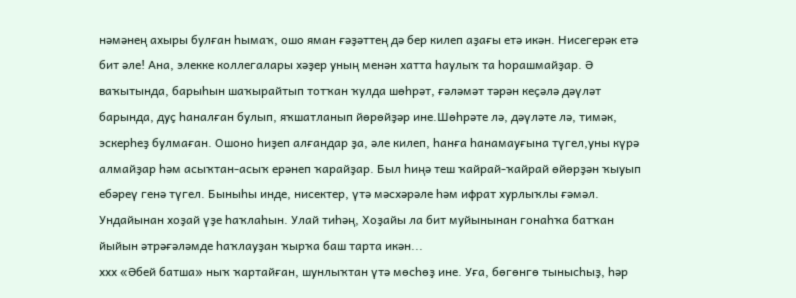нәмәнең ахыры булған һымаҡ, ошо яман ғәҙәттең дә бер килеп аҙағы етә икән. Нисегерәк етә бит әле! Ана, элекке коллегалары хәҙер уның менән хатта һаулыҡ та һорашмайҙар. Ә ваҡытында, барыһын шаҡырайтып тотҡан ҡулда шөһрәт, ғәләмәт тәрән кеҫәлә дәүләт барында, дуҫ һаналған булып, яҡшатланып йөрөйҙәр ине.Шөһрәте лә, дәүләте лә, тимәк, эскерһеҙ булмаған. Ошоно һиҙеп алғандар ҙа, әле килеп, һанға һанамауғына түгел,уны күрә алмайҙар һәм асыҡтан-асыҡ ерәнеп ҡарайҙар. Был һиңә теш ҡайрай-ҡайрай өйөрҙән ҡыуып ебәреү генә түгел. Быныһы инде, нисектер, үтә мәсхәрәле һәм ифрат хурлыҡлы ғәмәл. Ундайынан хоҙай үҙе һаҡлаһын. Улай тиһәң, Хоҙайы ла бит муйынынан гонаһҡа батҡан йыйын әтрәғәләмде һаҡлауҙан ҡырҡа баш тарта икән...
ххх «Әбей батша» ныҡ ҡартайған, шунлыҡтан үтә мөсһөҙ ине. Уға, бөгөнгө тынысһыҙ, һәр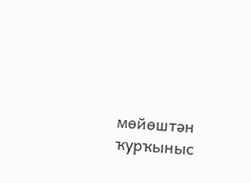мөйөштән ҡурҡыныс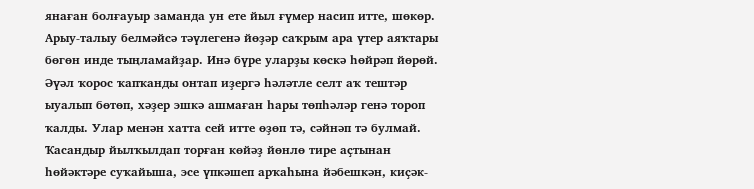янаған болғауыр заманда ун ете йыл ғүмер насип итте, шөкөр. Арыу-талыу белмәйсә тәүлегенә йөҙәр саҡрым ара үтер аяҡтары бөгөн инде тыңламайҙар. Инә бүре уларҙы көскә һөйрәп йөрөй. Әүәл ҡорос ҡапҡанды онтап иҙергә һәләтле селт аҡ тештәр ыуалып бөтөп, хәҙер эшкә ашмаған һары төпһәләр генә тороп ҡалды. Улар менән хатта сей итте өҙөп тә, сәйнәп тә булмай. Ҡасандыр йылҡылдап торған көйәҙ йөнлө тире аҫтынан һөйәктәре суҡайыша, эсе үпкәшеп арҡаһына йәбешкән, киҫәк-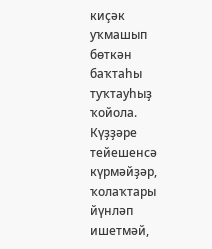киҫәк уҡмашып бөткән баҡтаһы туҡтауһыҙ ҡойола. Күҙҙәре тейешенсә күрмәйҙәр, ҡолаҡтары йүнләп ишетмәй,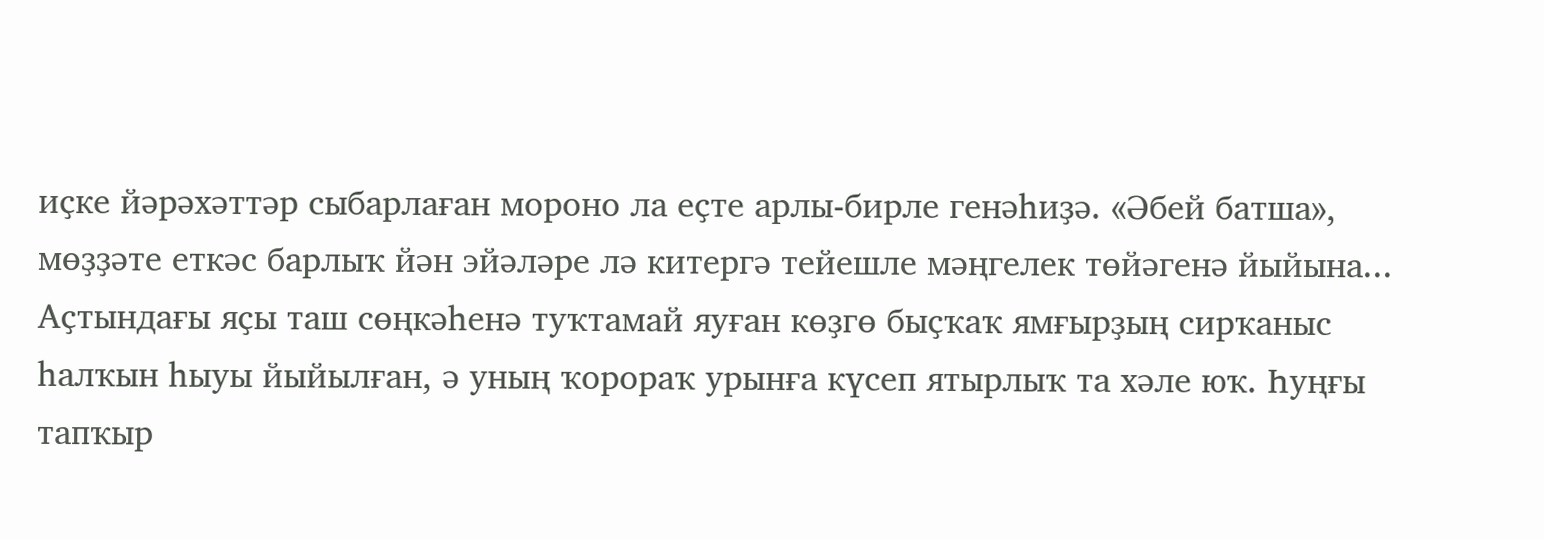иҫке йәрәхәттәр сыбарлаған мороно ла еҫте арлы-бирле генәһиҙә. «Әбей батша», мөҙҙәте еткәс барлыҡ йән эйәләре лә китергә тейешле мәңгелек төйәгенә йыйына... Аҫтындағы яҫы таш сөңкәһенә туҡтамай яуған көҙгө быҫҡаҡ ямғырҙың сирҡаныс һалҡын һыуы йыйылған, ә уның ҡорораҡ урынға күсеп ятырлыҡ та хәле юҡ. Һуңғы тапҡыр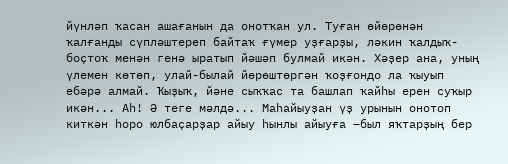йүнләп ҡасан ашағанын да онотҡан ул. Туған өйөрөнән ҡалғанды сүпләштереп байтаҡ ғүмер уҙғарҙы, ләкин ҡалдыҡ-боҫтоҡ менән генә ыратып йәшәп булмай икән. Хәҙер ана, уның үлемен көтөп, улай-былай йөрөштөргән ҡоҙғондо ла ҡыуып ебәрә алмай. Ҡыҙыҡ, йәне сыҡҡас та башлап ҡайһы ерен суҡыр икән... Аһ! Ә теге мәлдә... Маһайыуҙан үҙ урынын онотоп киткән һоро юлбаҫарҙар айыу һынлы айыуға –был яҡтарҙың бер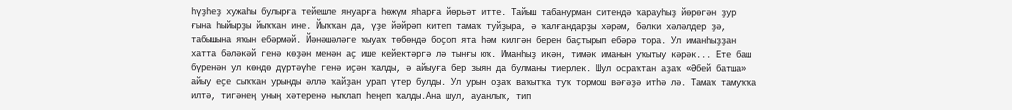һүҙһеҙ хужаһы булырға тейешле януарға һөжүм яһарға йөрьәт итте. Тайыш табанурман ситендә ҡарауһыҙ йөрөгән ҙур ғына һыйырҙы йыҡҡан ине. Йыҡҡан да, үҙе йәйрәп китеп тамаҡ туйҙыра, ә ҡалғандарҙы хәрәм, бәлки хәләлдер ҙә, табышына яҡын ебәрмәй. Йәнәшәләге ҡыуаҡ төбөндә боҫоп ята һәм килгән берен баҫтырып ебәрә тора. Ул иманһыҙҙан хатта бәләкәй генә көҙән менән аҫ ише кейектәргә лә тынғы юҡ. Иманһыҙ икән, тимәк иманын уҡытыу кәрәк... Ете баш бүренән ул көндө дүртәүһе генә иҫән ҡалды, ә айыуға бер зыян да булманы тиерлек. Шул осраҡтан аҙаҡ «Әбей батша» айыу еҫе сыҡҡан урынды әллә ҡайҙан урап үтер булды. Ул урын оҙаҡ ваҡытҡа туҡ тормош вәғәҙә итһә лә. Тамаҡ тамуҡҡа илтә, тигәнең уның хәтеренә ныҡлап һеңеп ҡалды.Ана шул, ауанлыҡ, тип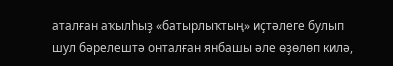аталған аҡылһыҙ «батырлыҡтың» иҫтәлеге булып шул бәрелештә онталған янбашы әле өҙөлөп килә,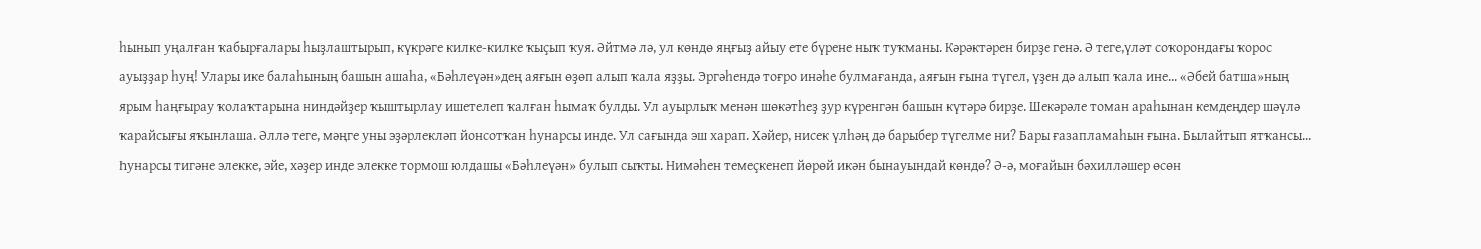һынып уңалған ҡабырғалары һыҙлаштырып, күкрәге килке-килке ҡыҫып ҡуя. Әйтмә лә, ул көндө яңғыҙ айыу ете бүрене ныҡ туҡманы. Кәрәктәрен бирҙе генә. Ә теге,үләт соҡорондағы ҡорос ауыҙҙар һуң! Улары ике балаһының башын ашаһа, «Бәһлеүән»дең аяғын өҙөп алып ҡала яҙҙы. Эргәһендә тоғро инәһе булмағанда, аяғын ғына түгел, үҙен дә алып ҡала ине... «Әбей батша»ның ярым һаңғырау ҡолаҡтарына ниндәйҙер ҡыштырлау ишетелеп ҡалған һымаҡ булды. Ул ауырлыҡ менән шөкәтһеҙ ҙур күренгән башын күтәрә бирҙе. Шекәрәле томан араһынан кемдеңдер шәүлә ҡарайсығы яҡынлаша. Әллә теге, мәңге уны эҙәрлекләп йонсотҡан һунарсы инде. Ул сағында эш харап. Хәйер, нисек үлһәң дә барыбер түгелме ни? Бары ғазапламаһын ғына. Былайтып ятҡансы... Һунарсы тигәне элекке, эйе, хәҙер инде элекке тормош юлдашы «Бәһлеүән» булып сыҡты. Нимәһен темеҫкенеп йөрөй икән бынауындай көндө? Ә-ә, моғайын бәхилләшер өсөн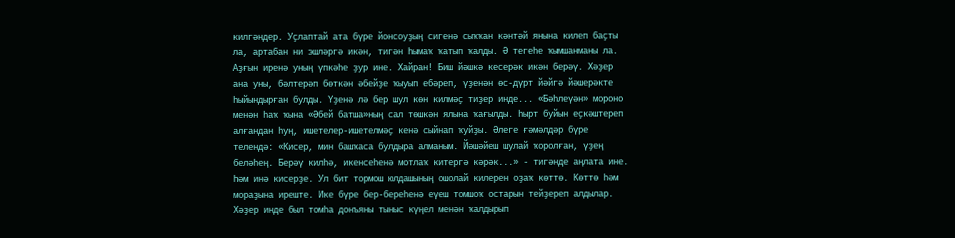килгәндер. Уҫлаптай ата бүре йонсоуҙың сигенә сыҡҡан кәнтәй янына килеп баҫты ла, артабан ни эшләргә икән, тигән һымаҡ ҡатып ҡалды. Ә тегеһе ҡымшанманы ла. Аҙғын иренә уның үпкәһе ҙур ине. Хайран! Биш йәшкә кесерәк икән берәү. Хәҙер ана уны, бәлтерәп бөткән әбейҙе ҡыуып ебәреп, үҙенән өс-дүрт йәйгә йәшерәкте һыйындырған булды. Үҙенә лә бер шул көн килмәҫ тиҙер инде... «Бәһлеүән» мороно менән һаҡ ҡына «Әбей батша»ның сал төшкән ялына ҡағылды. һырт буйын еҫкәштереп алғандан һуң, ишетелер-ишетелмәҫ кенә сыйнап ҡуйҙы. Әлеге ғәмәлдәр бүре телендә: «Кисер, мин башҡаса булдыра алманым. Йәшәйеш шулай ҡоролған, үҙең беләһең. Берәү килһә, икенсеһенә мотлаҡ китергә кәрәк...» - тигәнде аңлата ине. Һәм инә кисерҙе. Ул бит тормош юлдашының ошолай килерен оҙаҡ көттө. Көттө һәм мораҙына иреште. Ике бүре бер-береһенә еүеш томшоҡ остарын тейҙереп алдылар. Хәҙер инде был томһа донъяны тыныс күңел менән ҡалдырып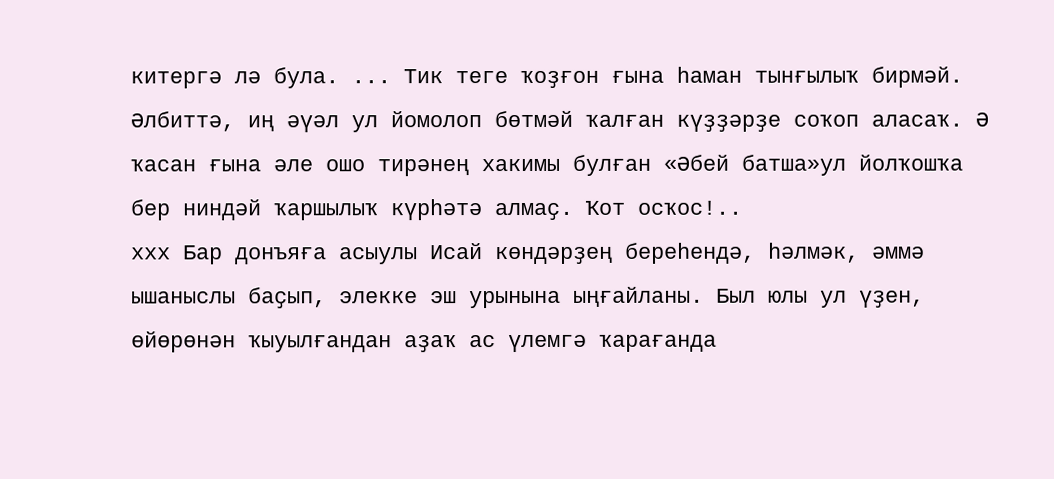китергә лә була. ... Тик теге ҡоҙғон ғына һаман тынғылыҡ бирмәй. Әлбиттә, иң әүәл ул йомолоп бөтмәй ҡалған күҙҙәрҙе соҡоп аласаҡ. Ә ҡасан ғына әле ошо тирәнең хакимы булған «Әбей батша»ул йолҡошҡа бер ниндәй ҡаршылыҡ күрһәтә алмаҫ. Ҡот осҡос!..
ххх Бар донъяға асыулы Исай көндәрҙең береһендә, һәлмәк, әммә ышаныслы баҫып, элекке эш урынына ыңғайланы. Был юлы ул үҙен, өйөрөнән ҡыуылғандан аҙаҡ ас үлемгә ҡарағанда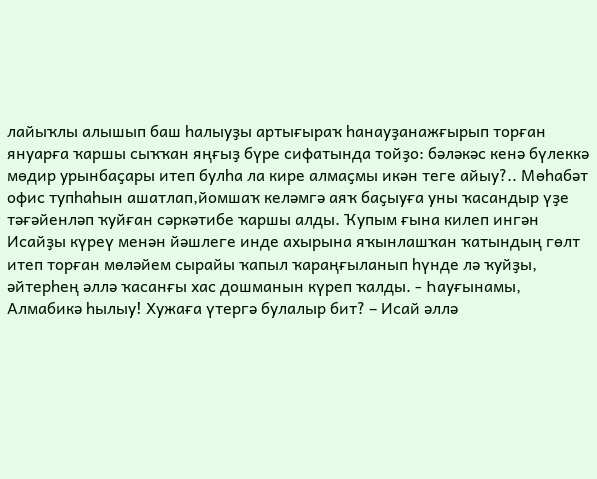лайыҡлы алышып баш һалыуҙы артығыраҡ һанауҙанажғырып торған януарға ҡаршы сыҡҡан яңғыҙ бүре сифатында тойҙо: бәләкәс кенә бүлеккә мөдир урынбаҫары итеп булһа ла кире алмаҫмы икән теге айыу?.. Мөһабәт офис тупһаһын ашатлап,йомшаҡ келәмгә аяҡ баҫыуға уны ҡасандыр үҙе тәғәйенләп ҡуйған сәркәтибе ҡаршы алды. Ҡупым ғына килеп ингән Исайҙы күреү менән йәшлеге инде ахырына яҡынлашҡан ҡатындың гөлт итеп торған мөләйем сырайы ҡапыл ҡараңғыланып һүнде лә ҡуйҙы, әйтерһең әллә ҡасанғы хас дошманын күреп ҡалды. - Һауғынамы, Алмабикә һылыу! Хужаға үтергә булалыр бит? – Исай әллә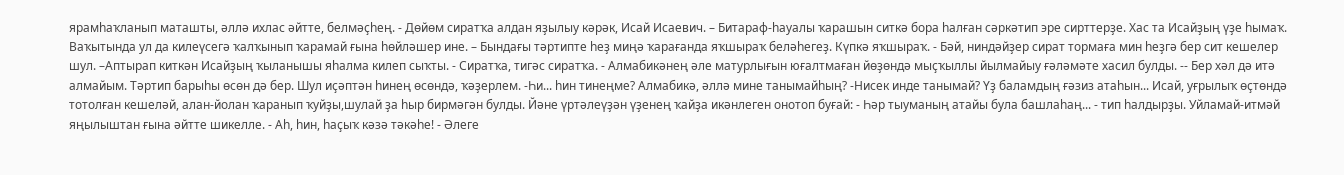ярамһаҡланып маташты, әллә ихлас әйтте, белмәҫһең. - Дөйөм сиратҡа алдан яҙылыу кәрәк, Исай Исаевич. – Битараф-һауалы ҡарашын ситкә бора һалған сәркәтип эре сирттерҙе. Хас та Исайҙың үҙе һымаҡ. Ваҡытында ул да килеүсегә ҡалҡынып ҡарамай ғына һөйләшер ине. – Бындағы тәртипте һеҙ миңә ҡарағанда яҡшыраҡ беләһегеҙ. Күпкә яҡшыраҡ. - Бәй, ниндәйҙер сират тормаға мин һеҙгә бер сит кешелер шул. –Аптырап киткән Исайҙың ҡыланышы яһалма килеп сыҡты. - Сиратҡа, тигәс сиратҡа. - Алмабикәнең әле матурлығын юғалтмаған йөҙөндә мыҫҡыллы йылмайыу ғәләмәте хасил булды. -- Бер хәл дә итә алмайым. Тәртип барыһы өсөн дә бер. Шул иҫәптән һинең өсөндә, ҡәҙерлем. -Һи... һин тинеңме? Алмабикә, әллә мине танымайһың? -Нисек инде танымай? Үҙ баламдың ғәзиз атаһын... Исай, уғрылыҡ өҫтөндә тотолған кешеләй, алан-йолан ҡаранып ҡуйҙы,шулай ҙа һыр бирмәгән булды. Йәне үртәлеүҙән үҙенең ҡайҙа икәнлеген онотоп буғай: - Һәр тыуманың атайы була башлаһаң... - тип һалдырҙы. Уйламай-итмәй яңылыштан ғына әйтте шикелле. - Аһ, һин, һаҫыҡ кәзә тәкәһе! - Әлеге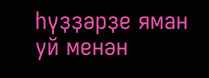һүҙҙәрҙе яман уй менән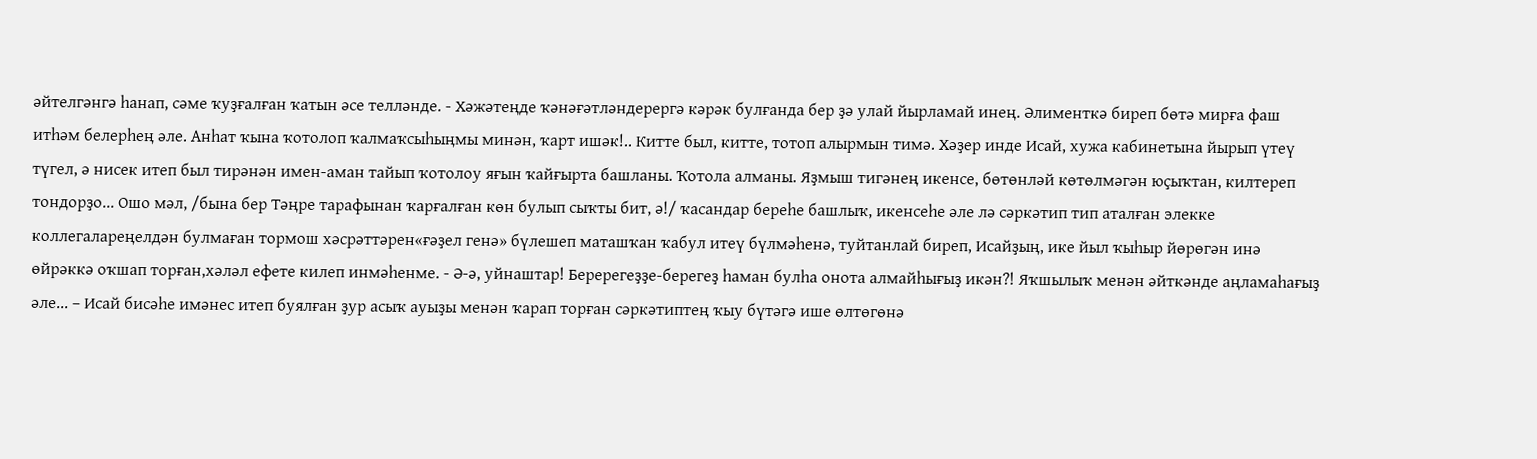әйтелгәнгә һанап, сәме ҡуҙғалған ҡатын әсе телләнде. - Хәжәтеңде ҡәнәғәтләндерергә кәрәк булғанда бер ҙә улай йырламай инең. Әлименткә биреп бөтә мирға фаш итһәм белерһең әле. Анһат ҡына ҡотолоп ҡалмаҡсыһыңмы минән, ҡарт ишәк!.. Китте был, китте, тотоп алырмын тимә. Хәҙер инде Исай, хужа кабинетына йырып үтеү түгел, ә нисек итеп был тирәнән имен-аман тайып ҡотолоу яғын ҡайғырта башланы. Ҡотола алманы. Яҙмыш тигәнең икенсе, бөтөнләй көтөлмәгән юҫыҡтан, килтереп тондорҙо... Ошо мәл, /бына бер Тәңре тарафынан ҡарғалған көн булып сыҡты бит, ә!/ ҡасандар береһе башлыҡ, икенсеһе әле лә сәркәтип тип аталған элекке коллегалареңелдән булмаған тормош хәсрәттәрен«ғәҙел генә» бүлешеп маташҡан ҡабул итеү бүлмәһенә, туйтанлай биреп, Исайҙың, ике йыл ҡыһыр йөрөгән инә өйрәккә оҡшап торған,хәләл ефете килеп инмәһенме. - Ә-ә, уйнаштар! Беререгеҙҙе-берегеҙ һаман булһа онота алмайһығыҙ икән?! Яҡшылыҡ менән әйткәнде аңламаһағыҙ әле... – Исай бисәһе имәнес итеп буялған ҙур асыҡ ауыҙы менән ҡарап торған сәркәтиптең ҡыу бүтәгә ише өлтөгөнә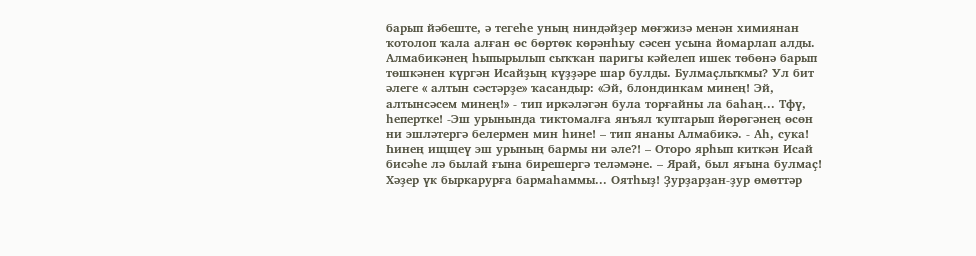барып йәбеште, ә тегеһе уның ниндәйҙер мөғжизә менән химиянан ҡотолоп ҡала алған өс бөртөк көрәнһыу сәсен усына йомарлап алды. Алмабикәнең һыпырылып сыҡҡан паригы кәйелеп ишек төбөнә барып төшкәнен күргән Исайҙың күҙҙәре шар булды. Булмаҫлыҡмы? Ул бит әлеге « алтын сәстәрҙе» ҡасандыр: «Эй, блондинкам минең! Эй, алтынсәсем минең!» - тип иркәләгән була торғайны ла баһаң... Тфү, һепертке! -Эш урынында тиктомалға янъял ҡуптарып йөрөгәнең өсөн ни эшләтергә белермен мин һине! – тип янаны Алмабикә. - Аһ, сука! Һинең ищщеү эш урының бармы ни әле?! – Оторо ярһып киткән Исай бисәһе лә былай ғына бирешергә теләмәне. – Ярай, был яғына булмаҫ! Хәҙер үк быркарурға бармаһаммы... Оятһыҙ! Ҙурҙарҙан-ҙур өмөттәр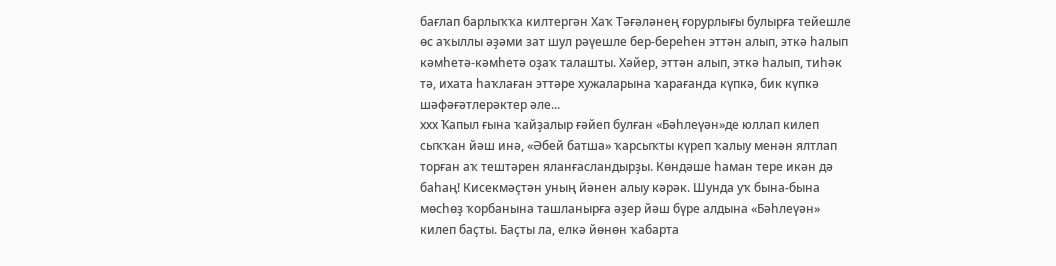бағлап барлыҡҡа килтергән Хаҡ Тәғәләнең ғорурлығы булырға тейешле өс аҡыллы әҙәми зат шул рәүешле бер-береһен эттән алып, эткә һалып кәмһетә-кәмһетә оҙаҡ талашты. Хәйер, эттән алып, эткә һалып, тиһәк тә, ихата һаҡлаған эттәре хужаларына ҡарағанда күпкә, бик күпкә шәфәғәтлерәктер әле...
ххх Ҡапыл ғына ҡайҙалыр ғәйеп булған «Бәһлеүән»де юллап килеп сыҡҡан йәш инә, «Әбей батша» ҡарсыҡты күреп ҡалыу менән ялтлап торған аҡ тештәрен яланғасландырҙы. Көндәше һаман тере икән дә баһаң! Кисекмәҫтән уның йәнен алыу кәрәк. Шунда уҡ бына-бына мөсһөҙ ҡорбанына ташланырға әҙер йәш бүре алдына «Бәһлеүән» килеп баҫты. Баҫты ла, елкә йөнөн ҡабарта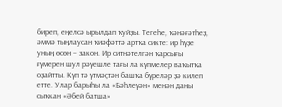биреп, еңелсә ырылдап ҡуйҙы. Тегеһе, ҡәнәғәтһеҙ, әммә тыңлаусан ҡиәфәттә артҡа сикте: ир һүҙе уның өсөн – закон. Ир ситнәтелгән ҡарсығы ғүмерен шул рәүешле тағы ла күпмелер ваҡытҡа оҙайтты. Күп тә үтмәҫтән башҡа бүреләр ҙә килеп етте. Улар барыһы ла «Бәһлеүән» менән даны сыҡкан «Әбей батша»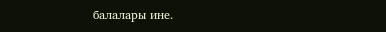балалары ине.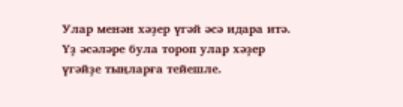Улар менән хәҙер үгәй әсә идара итә. Үҙ әсәләре була тороп улар хәҙер үгәйҙе тыңларға тейешле.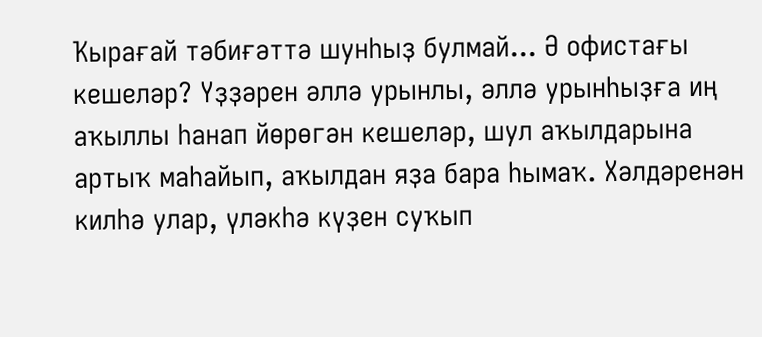Ҡырағай тәбиғәттә шунһыҙ булмай... Ә офистағы кешеләр? Үҙҙәрен әллә урынлы, әллә урынһыҙға иң аҡыллы һанап йөрөгән кешеләр, шул аҡылдарына артыҡ маһайып, аҡылдан яҙа бара һымаҡ. Хәлдәренән килһә улар, үләкһә күҙен суҡып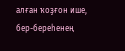алған ҡоҙғон ише, бер-береһенең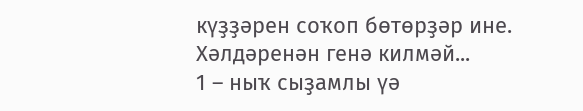күҙҙәрен соҡоп бөтөрҙәр ине. Хәлдәренән генә килмәй...
1 – ныҡ сыҙамлы үә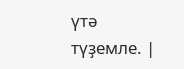үтә түҙемле. |